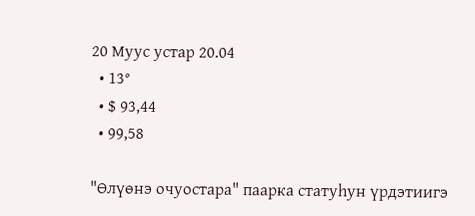20 Муус устар 20.04
  • 13°
  • $ 93,44
  • 99,58

"Өлүөнэ очуостара" паарка статуһун үрдэтиигэ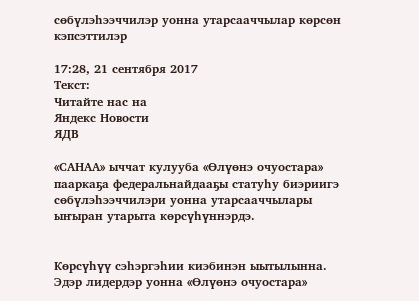сөбүлэһээччилэр уонна утарсааччылар көрсөн кэпсэттилэр

17:28, 21 сентября 2017
Текст:
Читайте нас на
Яндекс Новости
ЯДВ

«САНАА» ыччат кулууба «Өлүөнэ очуостара» пааркаҕа федеральнайдааҕы статуһу биэриигэ сөбүлэһээччилэри уонна утарсааччылары ыҥыран утарыта көрсүһүннэрдэ.


Көрсүһүү сэһэргэһии киэбинэн ыытылынна. Эдэр лидердэр уонна «Өлүөнэ очуостара»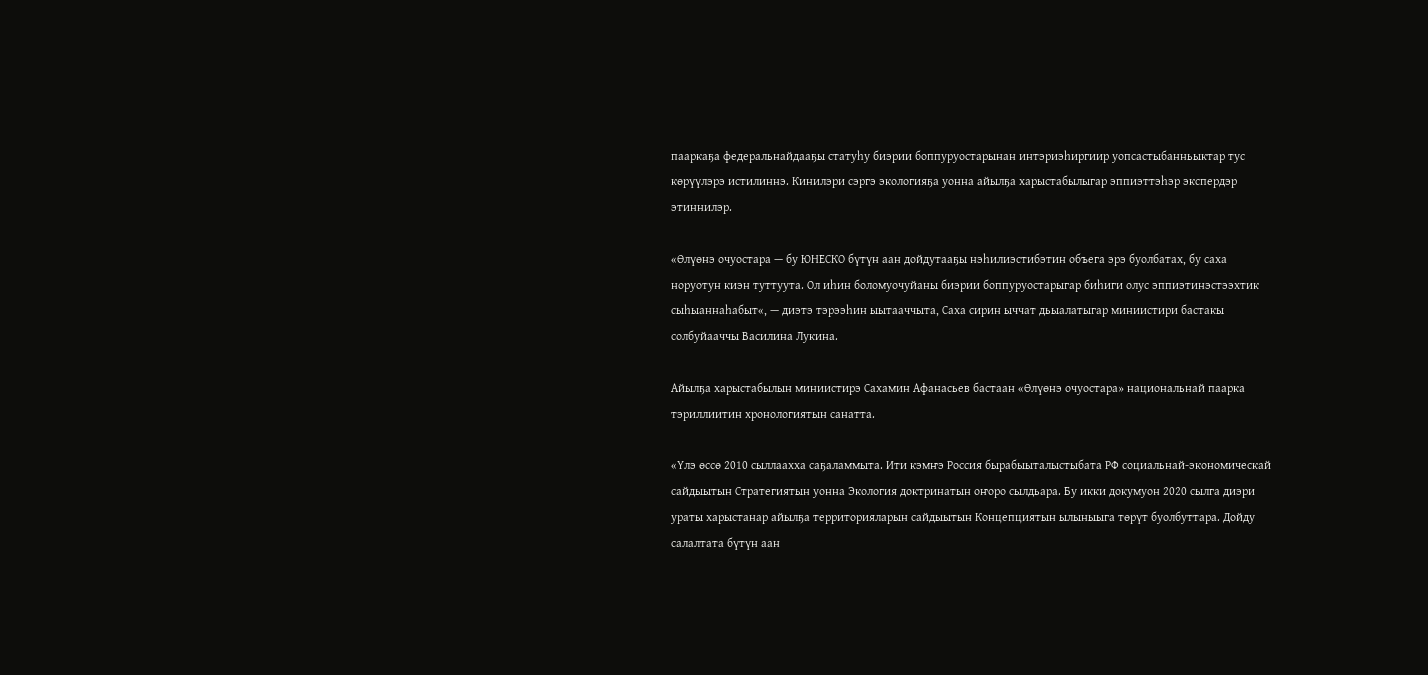пааркаҕа федеральнайдааҕы статуһу биэрии боппуруостарынан интэриэһиргиир уопсастыбанньыктар тус көрүүлэрэ истилиннэ. Кинилэри сэргэ экологияҕа уонна айылҕа харыстабылыгар эппиэттэһэр экспердэр этиннилэр.

«Өлүөнэ очуостара — бу ЮНЕСКО бүтүн аан дойдутааҕы нэһилиэстибэтин объега эрэ буолбатах, бу саха норуотун киэн туттуута. Ол иһин боломуочуйаны биэрии боппуруостарыгар биһиги олус эппиэтинэстээхтик сыһыаннаһабыт«, — диэтэ тэрээһин ыытааччыта, Саха сирин ыччат дьыалатыгар миниистири бастакы солбуйааччы Василина Лукина.

Айылҕа харыстабылын миниистирэ Сахамин Афанасьев бастаан «Өлүөнэ очуостара» национальнай паарка тэриллиитин хронологиятын санатта.

«Үлэ өссө 2010 сыллаахха саҕаламмыта. Ити кэмҥэ Россия бырабыыталыстыбата РФ социальнай-экономическай сайдыытын Стратегиятын уонна Экология доктринатын оҥоро сылдьара. Бу икки докумуон 2020 сылга диэри ураты харыстанар айылҕа территорияларын сайдыытын Концепциятын ылыныыга төрүт буолбуттара. Дойду салалтата бүтүн аан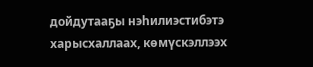дойдутааҕы нэһилиэстибэтэ харысхаллаах, көмүскэллээх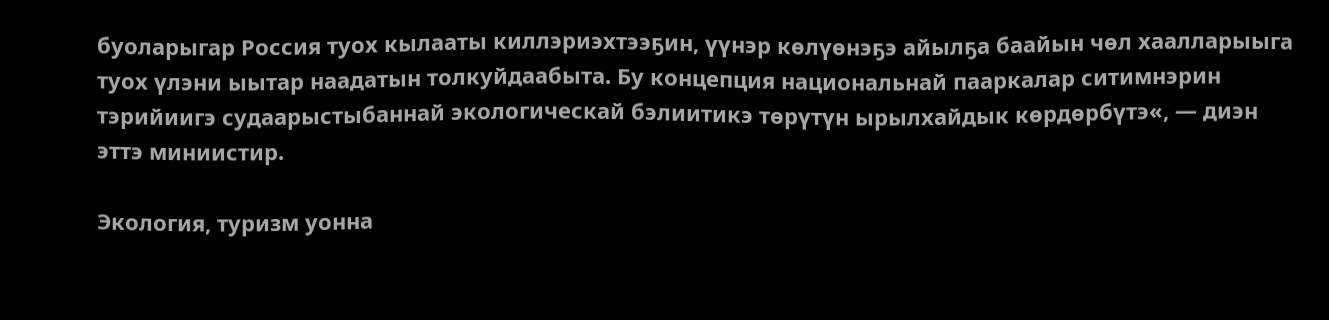буоларыгар Россия туох кылааты киллэриэхтээҕин, үүнэр көлүөнэҕэ айылҕа баайын чөл хаалларыыга туох үлэни ыытар наадатын толкуйдаабыта. Бу концепция национальнай пааркалар ситимнэрин тэрийиигэ судаарыстыбаннай экологическай бэлиитикэ төрүтүн ырылхайдык көрдөрбүтэ«, — диэн эттэ миниистир.

Экология, туризм уонна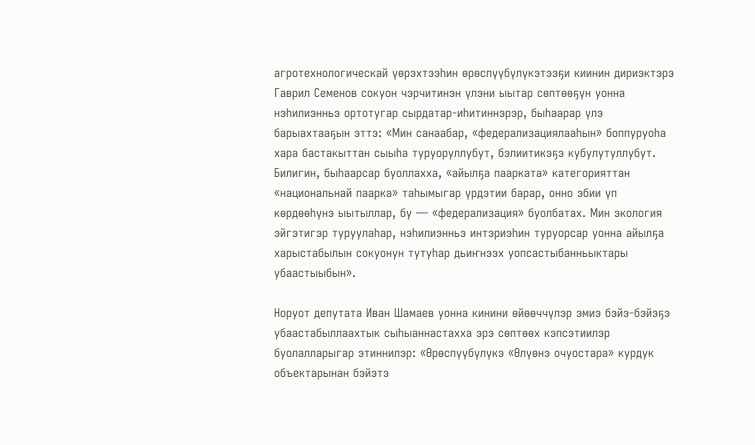агротехнологическай үөрэхтээһин өрөспүүбүлүкэтээҕи киинин дириэктэрэ Гаврил Семенов сокуон чэрчитинэн үлэни ыытар сөптөөҕүн уонна нэһилиэнньэ ортотугар сырдатар-иһитиннэрэр, быһаарар үлэ барыахтааҕын эттэ: «Мин санаабар, «федерализациялааһын» боппуруоһа хара бастакыттан сыыһа туруоруллубут, бэлиитикэҕэ кубулутуллубут. Билигин, быһаарсар буоллахха, «айылҕа паарката» категорияттан «национальнай паарка» таһымыгар үрдэтии барар, онно эбии үп көрдөөһүнэ ыытыллар, бу — «федерализация» буолбатах. Мин экология эйгэтигэр туруулаһар, нэһилиэнньэ интэриэһин туруорсар уонна айылҕа харыстабылын сокуонун тутуһар дьиҥнээх уопсастыбанньыктары убаастыыбын».

Норуот депутата Иван Шамаев уонна кинини өйөөччүлэр эмиэ бэйэ-бэйэҕэ убаастабыллаахтык сыһыаннастахха эрэ сөптөөх кэпсэтиилэр буолалларыгар этиннилэр: «Өрөспүүбүлүкэ «Өлүөнэ очуостара» курдук объектарынан бэйэтэ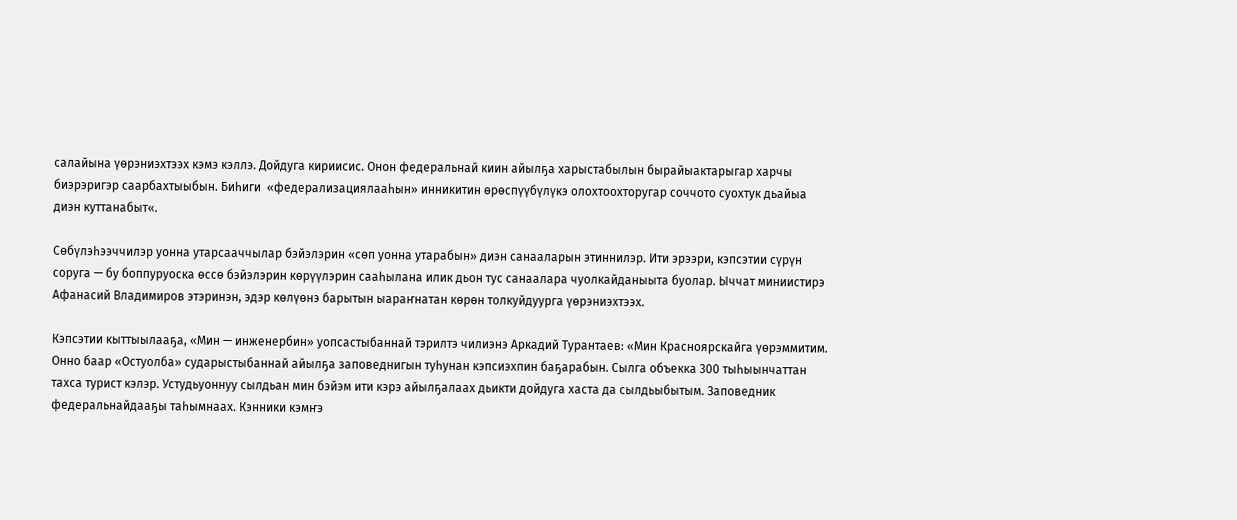салайына үөрэниэхтээх кэмэ кэллэ. Дойдуга кириисис. Онон федеральнай киин айылҕа харыстабылын бырайыактарыгар харчы биэрэригэр саарбахтыыбын. Биһиги  «федерализациялааһын» инникитин өрөспүүбүлүкэ олохтоохторугар соччото суохтук дьайыа диэн куттанабыт«.

Сөбүлэһээччилэр уонна утарсааччылар бэйэлэрин «сөп уонна утарабын» диэн санааларын этиннилэр. Ити эрээри, кэпсэтии сүрүн соруга — бу боппуруоска өссө бэйэлэрин көрүүлэрин сааһылана илик дьон тус санаалара чуолкайданыыта буолар. Ыччат миниистирэ Афанасий Владимиров этэринэн, эдэр көлүөнэ барытын ыараҥнатан көрөн толкуйдуурга үөрэниэхтээх.

Кэпсэтии кыттыылааҕа, «Мин — инженербин» уопсастыбаннай тэрилтэ чилиэнэ Аркадий Турантаев: «Мин Красноярскайга үөрэммитим. Онно баар «Остуолба» сударыстыбаннай айылҕа заповеднигын туһунан кэпсиэхпин баҕарабын. Сылга объекка 300 тыһыынчаттан тахса турист кэлэр. Устудьуоннуу сылдьан мин бэйэм ити кэрэ айылҕалаах дьикти дойдуга хаста да сылдьыбытым. Заповедник федеральнайдааҕы таһымнаах. Кэнники кэмҥэ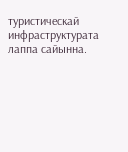туристическай инфраструктурата лаппа сайынна.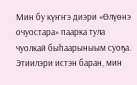Мин бу күҥҥэ диэри «Өлүөнэ очуостара» паарка тула чуолкай быһаарыныым суоҕа. Этиилэри истэн баран, мин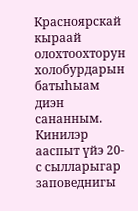Красноярскай кыраай олохтоохторун холобурдарын батыһыам диэн сананным. Кинилэр ааспыт үйэ 20-с сылларыгар заповеднигы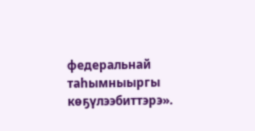федеральнай таһымныыргы көҕүлээбиттэрэ».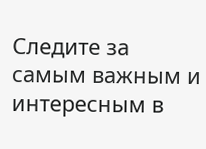Следите за самым важным и интересным в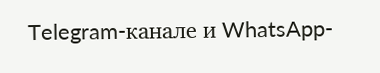Telegram-канале и WhatsApp-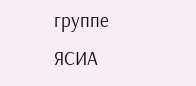группе ЯСИА